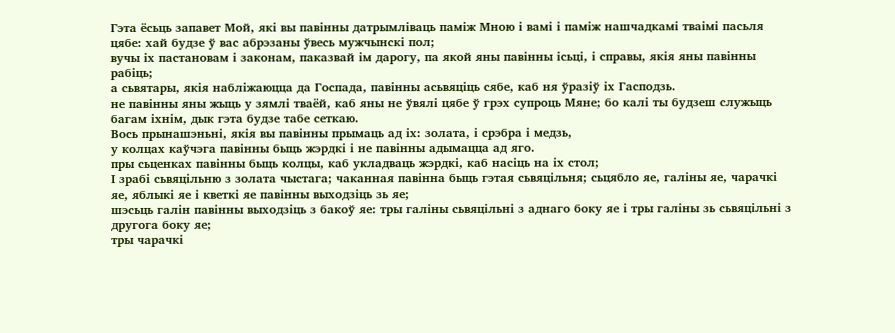Гэта ёсьць запавет Мой, які вы павінны датрымліваць паміж Мною і вамі і паміж нашчадкамі тваімі пасьля цябе: хай будзе ў вас абрэзаны ўвесь мужчынскі пол;
вучы іх пастановам і законам, паказвай ім дарогу, па якой яны павінны ісьці, і справы, якія яны павінны рабіць;
а сьвятары, якія набліжаюцца да Госпада, павінны асьвяціць сябе, каб ня ўразіў іх Гасподзь.
не павінны яны жыць у зямлі тваёй, каб яны не ўвялі цябе ў грэх супроць Мяне; бо калі ты будзеш служыць багам іхнім, дык гэта будзе табе сеткаю.
Вось прынашэньні, якія вы павінны прымаць ад іх: золата, і срэбра і медзь,
у колцах каўчэга павінны быць жэрдкі і не павінны адымацца ад яго.
пры сьценках павінны быць колцы, каб укладваць жэрдкі, каб насіць на іх стол;
І зрабі сьвяцільню з золата чыстага; чаканная павінна быць гэтая сьвяцільня; сьцябло яе, галіны яе, чарачкі яе, яблыкі яе і кветкі яе павінны выходзіць зь яе;
шэсьць галін павінны выходзіць з бакоў яе: тры галіны сьвяцільні з аднаго боку яе і тры галіны зь сьвяцільні з другога боку яе;
тры чарачкі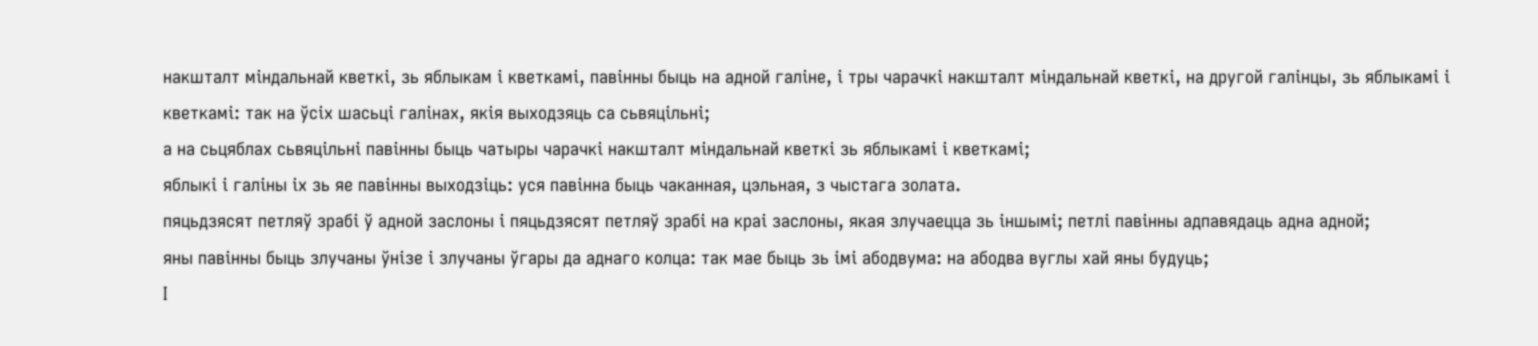накшталт міндальнай кветкі, зь яблыкам і кветкамі, павінны быць на адной галіне, і тры чарачкі накшталт міндальнай кветкі, на другой галінцы, зь яблыкамі і кветкамі: так на ўсіх шасьці галінах, якія выходзяць са сьвяцільні;
а на сьцяблах сьвяцільні павінны быць чатыры чарачкі накшталт міндальнай кветкі зь яблыкамі і кветкамі;
яблыкі і галіны іх зь яе павінны выходзіць: уся павінна быць чаканная, цэльная, з чыстага золата.
пяцьдзясят петляў зрабі ў адной заслоны і пяцьдзясят петляў зрабі на краі заслоны, якая злучаецца зь іншымі; петлі павінны адпавядаць адна адной;
яны павінны быць злучаны ўнізе і злучаны ўгары да аднаго колца: так мае быць зь імі абодвума: на абодва вуглы хай яны будуць;
І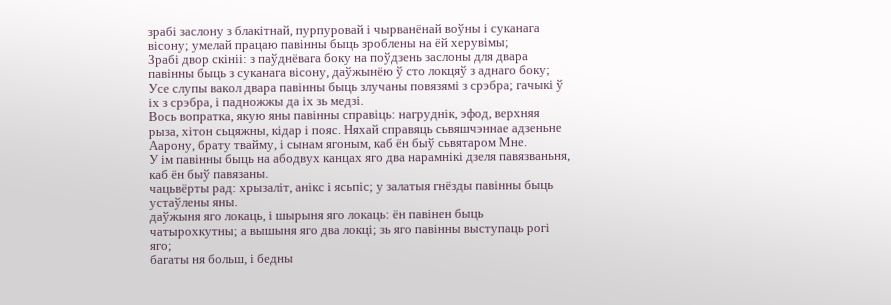зрабі заслону з блакітнай, пурпуровай і чырванёнай воўны і суканага вісону; умелай працаю павінны быць зроблены на ёй херувімы;
Зрабі двор скініі: з паўднёвага боку на поўдзень заслоны для двара павінны быць з суканага вісону, даўжынёю ў сто локцяў з аднаго боку;
Усе слупы вакол двара павінны быць злучаны повязямі з срэбра; гачыкі ў іх з срэбра, і падножжы да іх зь медзі.
Вось вопратка, якую яны павінны справіць: нагруднік, эфод, верхняя рыза, хітон сьцяжны, кідар і пояс. Няхай справяць сьвяшчэннае адзеньне Аарону, брату твайму, і сынам ягоным, каб ён быў сьвятаром Мне.
У ім павінны быць на абодвух канцах яго два нарамнікі дзеля павязваньня, каб ён быў павязаны.
чацьвёрты рад: хрызаліт, анікс і ясьпіс; у залатыя гнёзды павінны быць устаўлены яны.
даўжыня яго локаць, і шырыня яго локаць: ён павінен быць чатырохкутны; а вышыня яго два локці; зь яго павінны выступаць рогі яго;
багаты ня больш, і бедны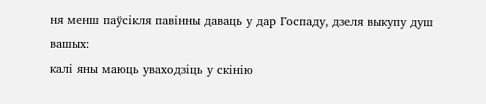ня менш паўсікля павінны даваць у дар Госпаду, дзеля выкупу душ вашых:
калі яны маюць уваходзіць у скінію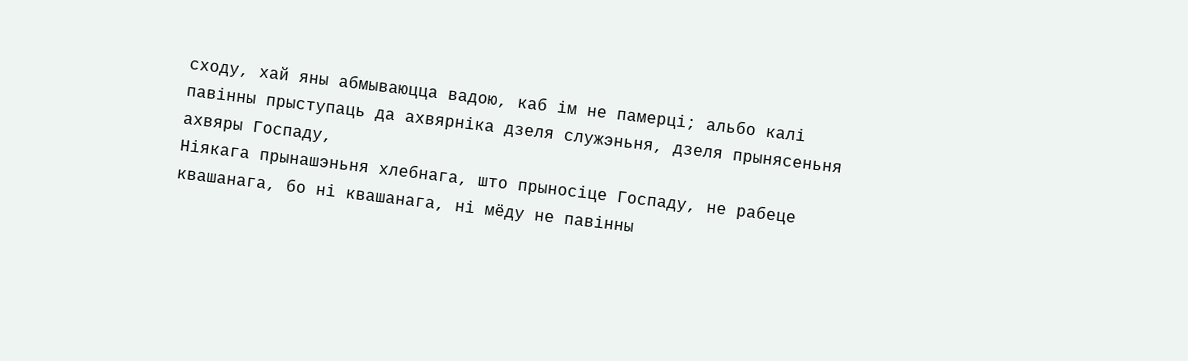сходу, хай яны абмываюцца вадою, каб ім не памерці; альбо калі павінны прыступаць да ахвярніка дзеля служэньня, дзеля прынясеньня ахвяры Госпаду,
Ніякага прынашэньня хлебнага, што прыносіце Госпаду, не рабеце квашанага, бо ні квашанага, ні мёду не павінны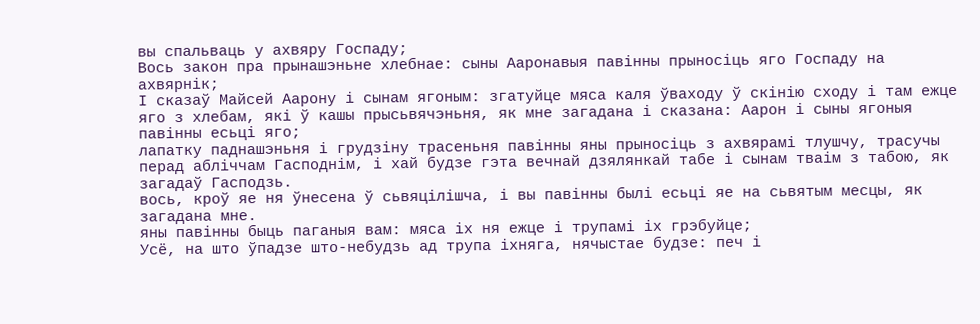вы спальваць у ахвяру Госпаду;
Вось закон пра прынашэньне хлебнае: сыны Ааронавыя павінны прыносіць яго Госпаду на ахвярнік;
І сказаў Майсей Аарону і сынам ягоным: згатуйце мяса каля ўваходу ў скінію сходу і там ежце яго з хлебам, які ў кашы прысьвячэньня, як мне загадана і сказана: Аарон і сыны ягоныя павінны есьці яго;
лапатку паднашэньня і грудзіну трасеньня павінны яны прыносіць з ахвярамі тлушчу, трасучы перад абліччам Гасподнім, і хай будзе гэта вечнай дзялянкай табе і сынам тваім з табою, як загадаў Гасподзь.
вось, кроў яе ня ўнесена ў сьвяцілішча, і вы павінны былі есьці яе на сьвятым месцы, як загадана мне.
яны павінны быць паганыя вам: мяса іх ня ежце і трупамі іх грэбуйце;
Усё, на што ўпадзе што-небудзь ад трупа іхняга, нячыстае будзе: печ і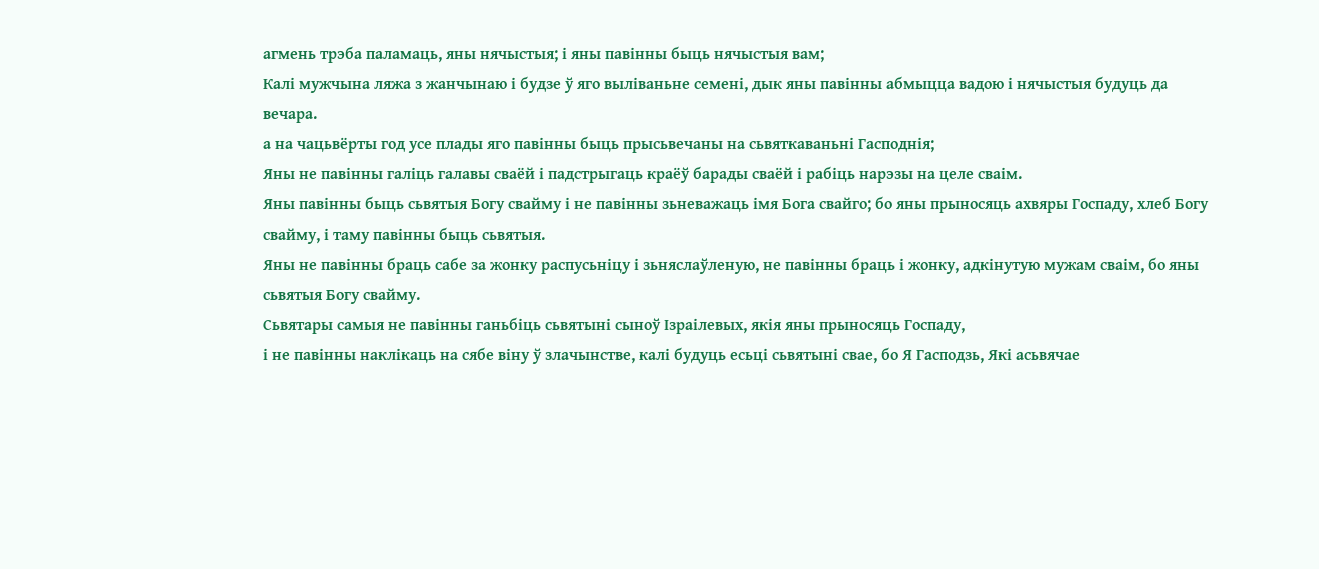агмень трэба паламаць, яны нячыстыя; і яны павінны быць нячыстыя вам;
Калі мужчына ляжа з жанчынаю і будзе ў яго выліваньне семені, дык яны павінны абмыцца вадою і нячыстыя будуць да вечара.
а на чацьвёрты год усе плады яго павінны быць прысьвечаны на сьвяткаваньні Гасподнія;
Яны не павінны галіць галавы сваёй і падстрыгаць краёў барады сваёй і рабіць нарэзы на целе сваім.
Яны павінны быць сьвятыя Богу свайму і не павінны зьневажаць імя Бога свайго; бо яны прыносяць ахвяры Госпаду, хлеб Богу свайму, і таму павінны быць сьвятыя.
Яны не павінны браць сабе за жонку распусьніцу і зьняслаўленую, не павінны браць і жонку, адкінутую мужам сваім, бо яны сьвятыя Богу свайму.
Сьвятары самыя не павінны ганьбіць сьвятыні сыноў Ізраілевых, якія яны прыносяць Госпаду,
і не павінны наклікаць на сябе віну ў злачынстве, калі будуць есьці сьвятыні свае, бо Я Гасподзь, Які асьвячае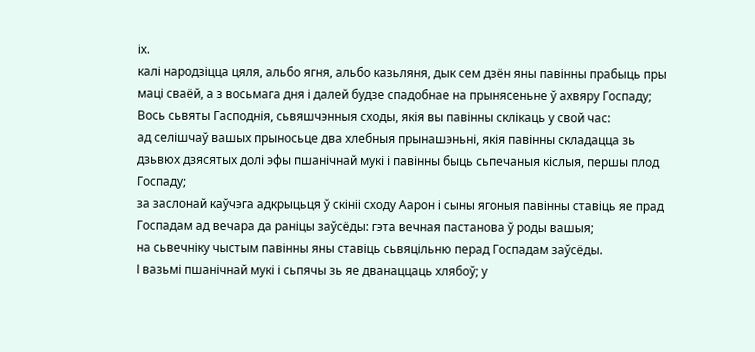іх.
калі народзіцца цяля, альбо ягня, альбо казьляня, дык сем дзён яны павінны прабыць пры маці сваёй, а з восьмага дня і далей будзе спадобнае на прынясеньне ў ахвяру Госпаду;
Вось сьвяты Гасподнія, сьвяшчэнныя сходы, якія вы павінны склікаць у свой час:
ад селішчаў вашых прыносьце два хлебныя прынашэньні, якія павінны складацца зь дзьвюх дзясятых долі эфы пшанічнай мукі і павінны быць сьпечаныя кіслыя, першы плод Госпаду;
за заслонай каўчэга адкрыцьця ў скініі сходу Аарон і сыны ягоныя павінны ставіць яе прад Госпадам ад вечара да раніцы заўсёды: гэта вечная пастанова ў роды вашыя;
на сьвечніку чыстым павінны яны ставіць сьвяцільню перад Госпадам заўсёды.
І вазьмі пшанічнай мукі і сьпячы зь яе дванаццаць хлябоў; у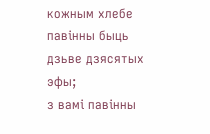кожным хлебе павінны быць дзьве дзясятых эфы;
з вамі павінны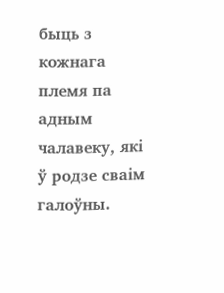быць з кожнага племя па адным чалавеку, які ў родзе сваім галоўны.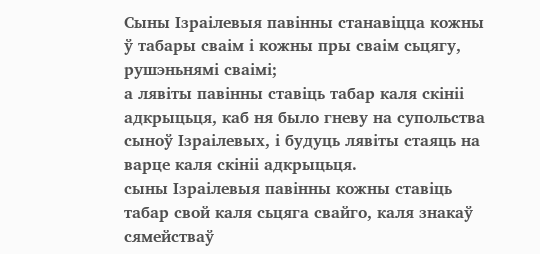Сыны Ізраілевыя павінны станавіцца кожны ў табары сваім і кожны пры сваім сьцягу, рушэньнямі сваімі;
а лявіты павінны ставіць табар каля скініі адкрыцьця, каб ня было гневу на супольства сыноў Ізраілевых, і будуць лявіты стаяць на варце каля скініі адкрыцьця.
сыны Ізраілевыя павінны кожны ставіць табар свой каля сьцяга свайго, каля знакаў сямействаў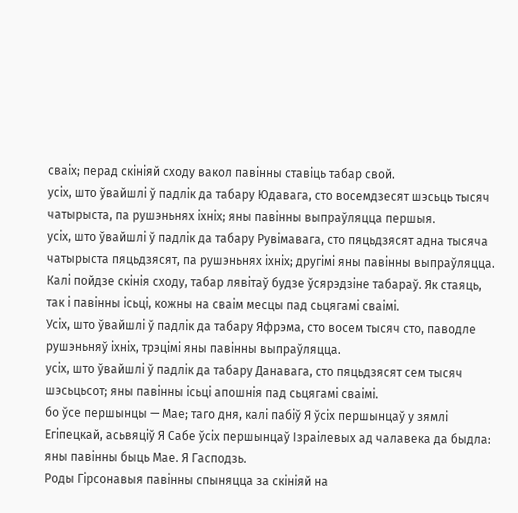сваіх; перад скініяй сходу вакол павінны ставіць табар свой.
усіх, што ўвайшлі ў падлік да табару Юдавага, сто восемдзесят шэсьць тысяч чатырыста, па рушэньнях іхніх; яны павінны выпраўляцца першыя.
усіх, што ўвайшлі ў падлік да табару Рувімавага, сто пяцьдзясят адна тысяча чатырыста пяцьдзясят, па рушэньнях іхніх; другімі яны павінны выпраўляцца.
Калі пойдзе скінія сходу, табар лявітаў будзе ўсярэдзіне табараў. Як стаяць, так і павінны ісьці, кожны на сваім месцы пад сьцягамі сваімі.
Усіх, што ўвайшлі ў падлік да табару Яфрэма, сто восем тысяч сто, паводле рушэньняў іхніх, трэцімі яны павінны выпраўляцца.
усіх, што ўвайшлі ў падлік да табару Данавага, сто пяцьдзясят сем тысяч шэсьцьсот; яны павінны ісьці апошнія пад сьцягамі сваімі.
бо ўсе першынцы — Мае; таго дня, калі пабіў Я ўсіх першынцаў у зямлі Егіпецкай, асьвяціў Я Сабе ўсіх першынцаў Ізраілевых ад чалавека да быдла: яны павінны быць Мае. Я Гасподзь.
Роды Гірсонавыя павінны спыняцца за скініяй на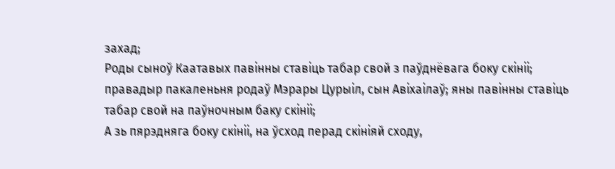захад;
Роды сыноў Каатавых павінны ставіць табар свой з паўднёвага боку скініі;
правадыр пакаленьня родаў Мэрары Цурыіл, сын Авіхаілаў; яны павінны ставіць табар свой на паўночным баку скініі;
А зь пярэдняга боку скініі, на ўсход перад скініяй сходу,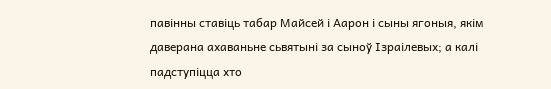павінны ставіць табар Майсей і Аарон і сыны ягоныя, якім даверана ахаваньне сьвятыні за сыноў Ізраілевых; а калі падступіцца хто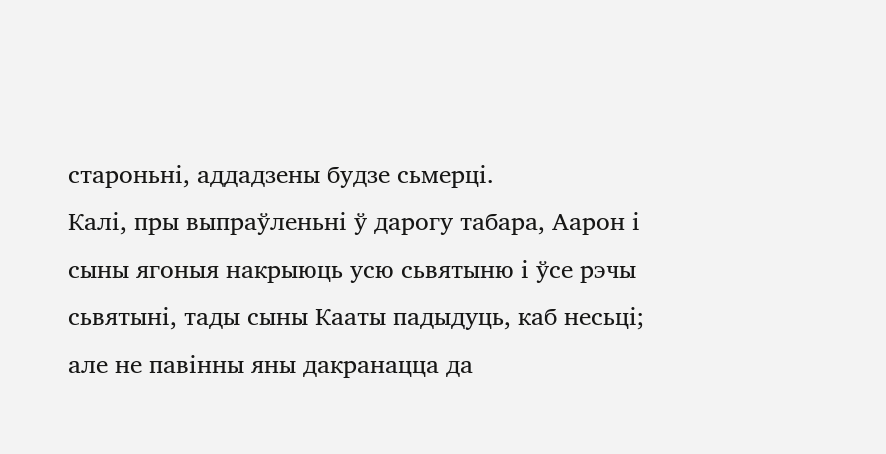староньні, аддадзены будзе сьмерці.
Калі, пры выпраўленьні ў дарогу табара, Аарон і сыны ягоныя накрыюць усю сьвятыню і ўсе рэчы сьвятыні, тады сыны Кааты падыдуць, каб несьці; але не павінны яны дакранацца да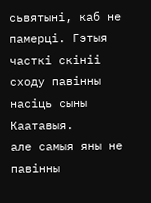сьвятыні, каб не памерці. Гэтыя часткі скініі сходу павінны насіць сыны Каатавыя.
але самыя яны не павінны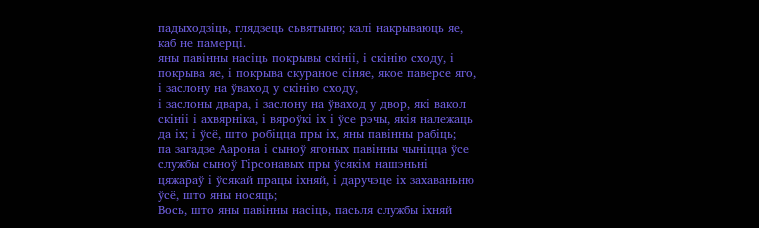падыходзіць, глядзець сьвятыню; калі накрываюць яе, каб не памерці.
яны павінны насіць покрывы скініі, і скінію сходу, і покрыва яе, і покрыва скураное сіняе, якое паверсе яго, і заслону на ўваход у скінію сходу,
і заслоны двара, і заслону на ўваход у двор, які вакол скініі і ахвярніка, і вяроўкі іх і ўсе рэчы, якія належаць да іх; і ўсё, што робіцца пры іх, яны павінны рабіць;
па загадзе Аарона і сыноў ягоных павінны чыніцца ўсе службы сыноў Гірсонавых пры ўсякім нашэньні цяжараў і ўсякай працы іхняй, і даручэце іх захаваньню ўсё, што яны носяць;
Вось, што яны павінны насіць, пасьля службы іхняй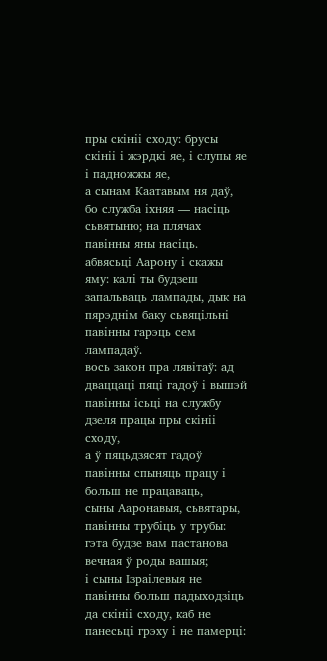пры скініі сходу: брусы скініі і жэрдкі яе, і слупы яе і падножжы яе,
а сынам Каатавым ня даў, бо служба іхняя — насіць сьвятыню; на плячах павінны яны насіць.
абвясьці Аарону і скажы яму: калі ты будзеш запальваць лампады, дык на пярэднім баку сьвяцільні павінны гарэць сем лампадаў.
вось закон пра лявітаў: ад дваццаці пяці гадоў і вышэй павінны ісьці на службу дзеля працы пры скініі сходу,
а ў пяцьдзясят гадоў павінны спыняць працу і больш не працаваць,
сыны Ааронавыя, сьвятары, павінны трубіць у трубы: гэта будзе вам пастанова вечная ў роды вашыя;
і сыны Ізраілевыя не павінны больш падыходзіць да скініі сходу, каб не панесьці грэху і не памерці: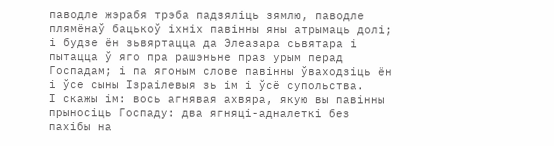паводле жэрабя трэба падзяліць зямлю, паводле плямёнаў бацькоў іхніх павінны яны атрымаць долі;
і будзе ён зьвяртацца да Элеазара сьвятара і пытацца ў яго пра рашэньне праз урым перад Госпадам; і па ягоным слове павінны ўваходзіць ён і ўсе сыны Ізраілевыя зь ім і ўсё супольства.
І скажы ім: вось агнявая ахвяра, якую вы павінны прыносіць Госпаду: два ягняці-адналеткі без пахібы на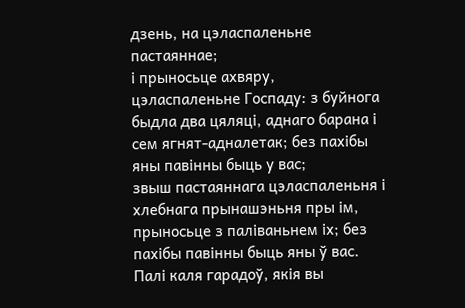дзень, на цэласпаленьне пастаяннае;
і прыносьце ахвяру, цэласпаленьне Госпаду: з буйнога быдла два цяляці, аднаго барана і сем ягнят-адналетак; без пахібы яны павінны быць у вас;
звыш пастаяннага цэласпаленьня і хлебнага прынашэньня пры ім, прыносьце з паліваньнем іх; без пахібы павінны быць яны ў вас.
Палі каля гарадоў, якія вы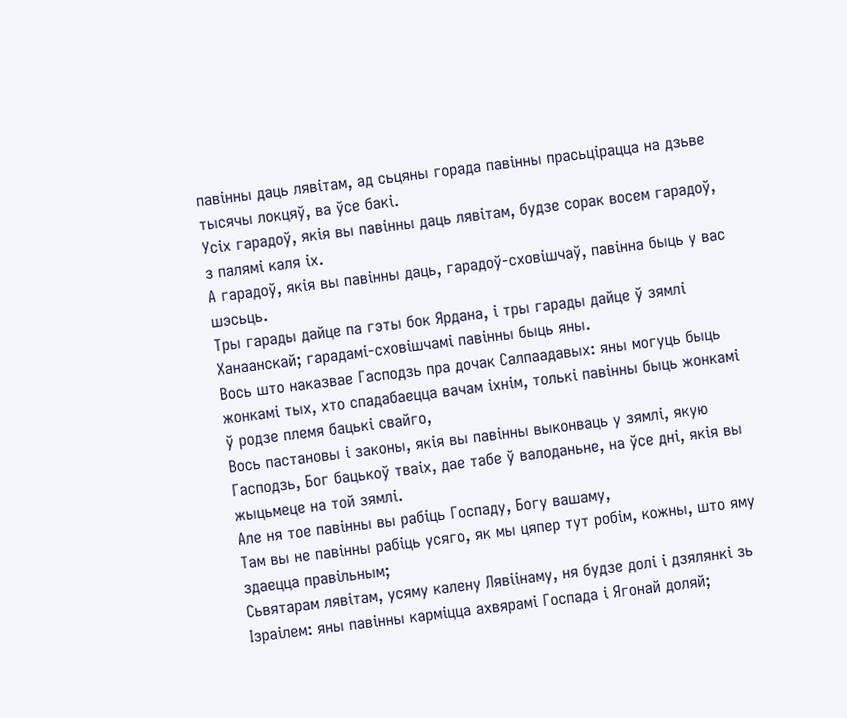павінны даць лявітам, ад сьцяны горада павінны прасьцірацца на дзьве тысячы локцяў, ва ўсе бакі.
Усіх гарадоў, якія вы павінны даць лявітам, будзе сорак восем гарадоў, з палямі каля іх.
А гарадоў, якія вы павінны даць, гарадоў-сховішчаў, павінна быць у вас шэсьць.
Тры гарады дайце па гэты бок Ярдана, і тры гарады дайце ў зямлі Ханаанскай; гарадамі-сховішчамі павінны быць яны.
Вось што наказвае Гасподзь пра дочак Салпаадавых: яны могуць быць жонкамі тых, хто спадабаецца вачам іхнім, толькі павінны быць жонкамі ў родзе племя бацькі свайго,
Вось пастановы і законы, якія вы павінны выконваць у зямлі, якую Гасподзь, Бог бацькоў тваіх, дае табе ў валоданьне, на ўсе дні, якія вы жыцьмеце на той зямлі.
Але ня тое павінны вы рабіць Госпаду, Богу вашаму,
Там вы не павінны рабіць усяго, як мы цяпер тут робім, кожны, што яму здаецца правільным;
Сьвятарам лявітам, усяму калену Лявіінаму, ня будзе долі і дзялянкі зь Ізраілем: яны павінны карміцца ахвярамі Госпада і Ягонай доляй;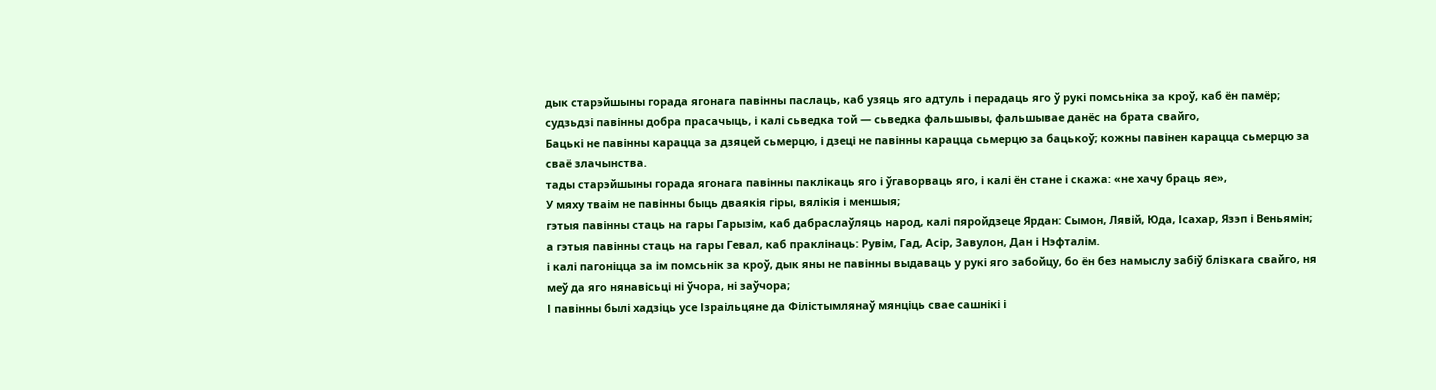дык старэйшыны горада ягонага павінны паслаць, каб узяць яго адтуль і перадаць яго ў рукі помсьніка за кроў, каб ён памёр;
судзьдзі павінны добра прасачыць, і калі сьведка той — сьведка фальшывы, фальшывае данёс на брата свайго,
Бацькі не павінны карацца за дзяцей сьмерцю, і дзеці не павінны карацца сьмерцю за бацькоў; кожны павінен карацца сьмерцю за сваё злачынства.
тады старэйшыны горада ягонага павінны паклікаць яго і ўгаворваць яго, і калі ён стане і скажа: «не хачу браць яе»,
У мяху тваім не павінны быць дваякія гіры, вялікія і меншыя;
гэтыя павінны стаць на гары Гарызім, каб дабраслаўляць народ, калі пяройдзеце Ярдан: Сымон, Лявій, Юда, Ісахар, Язэп і Веньямін;
а гэтыя павінны стаць на гары Гевал, каб праклінаць: Рувім, Гад, Асір, Завулон, Дан і Нэфталім.
і калі пагоніцца за ім помсьнік за кроў, дык яны не павінны выдаваць у рукі яго забойцу, бо ён без намыслу забіў блізкага свайго, ня меў да яго нянавісьці ні ўчора, ні заўчора;
І павінны былі хадзіць усе Ізраільцяне да Філістымлянаў мянціць свае сашнікі і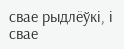свае рыдлёўкі, і свае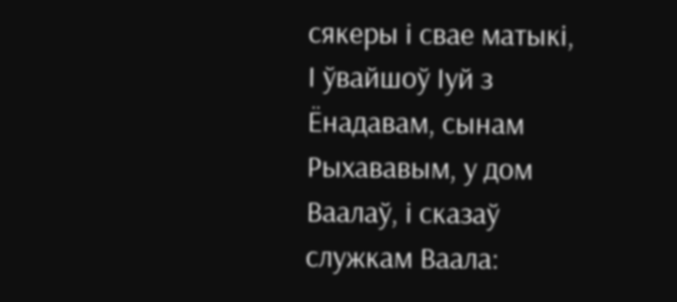сякеры і свае матыкі,
І ўвайшоў Іуй з Ёнадавам, сынам Рыхававым, у дом Ваалаў, і сказаў служкам Ваала: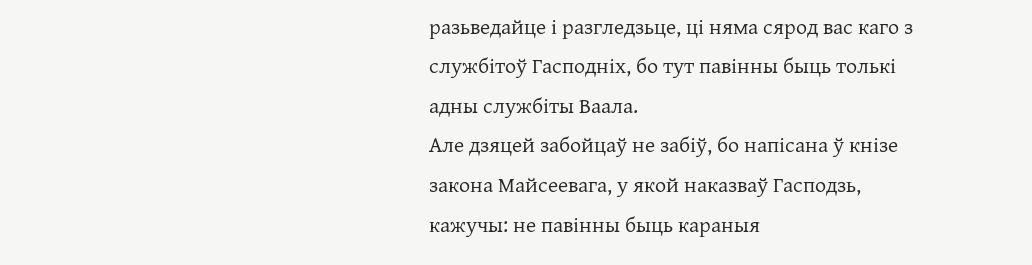разьведайце і разгледзьце, ці няма сярод вас каго з службітоў Гасподніх, бо тут павінны быць толькі адны службіты Ваала.
Але дзяцей забойцаў не забіў, бо напісана ў кнізе закона Майсеевага, у якой наказваў Гасподзь, кажучы: не павінны быць караныя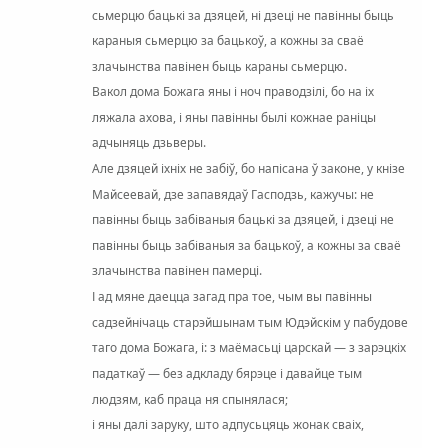сьмерцю бацькі за дзяцей, ні дзеці не павінны быць караныя сьмерцю за бацькоў, а кожны за сваё злачынства павінен быць караны сьмерцю.
Вакол дома Божага яны і ноч праводзілі, бо на іх ляжала ахова, і яны павінны былі кожнае раніцы адчыняць дзьверы.
Але дзяцей іхніх не забіў, бо напісана ў законе, у кнізе Майсеевай, дзе запавядаў Гасподзь, кажучы: не павінны быць забіваныя бацькі за дзяцей, і дзеці не павінны быць забіваныя за бацькоў, а кожны за сваё злачынства павінен памерці.
І ад мяне даецца загад пра тое, чым вы павінны садзейнічаць старэйшынам тым Юдэйскім у пабудове таго дома Божага, і: з маёмасьці царскай — з зарэцкіх падаткаў — без адкладу бярэце і давайце тым людзям, каб праца ня спынялася;
і яны далі заруку, што адпусьцяць жонак сваіх,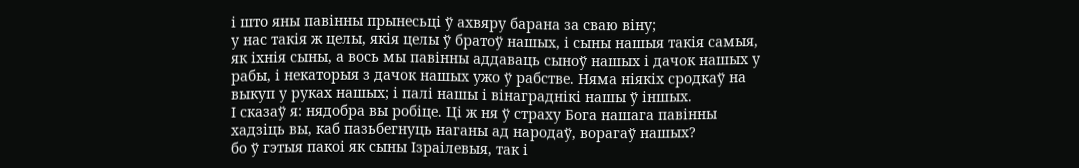і што яны павінны прынесьці ў ахвяру барана за сваю віну;
у нас такія ж целы, якія целы ў братоў нашых, і сыны нашыя такія самыя, як іхнія сыны, а вось мы павінны аддаваць сыноў нашых і дачок нашых у рабы, і некаторыя з дачок нашых ужо ў рабстве. Няма ніякіх сродкаў на выкуп у руках нашых; і палі нашы і вінаграднікі нашы ў іншых.
І сказаў я: нядобра вы робіце. Ці ж ня ў страху Бога нашага павінны хадзіць вы, каб пазьбегнуць наганы ад народаў, ворагаў нашых?
бо ў гэтыя пакоі як сыны Ізраілевыя, так і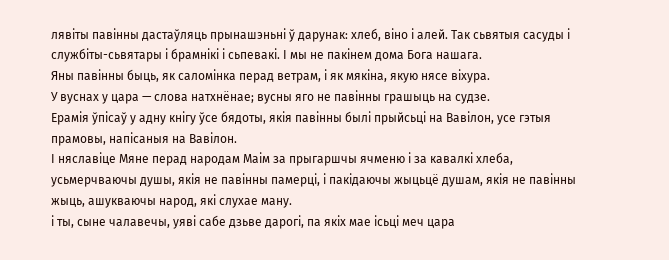лявіты павінны дастаўляць прынашэньні ў дарунак: хлеб, віно і алей. Так сьвятыя сасуды і службіты-сьвятары і брамнікі і сьпевакі. І мы не пакінем дома Бога нашага.
Яны павінны быць, як саломінка перад ветрам, і як мякіна, якую нясе віхура.
У вуснах у цара — слова натхнёнае; вусны яго не павінны грашыць на судзе.
Ерамія ўпісаў у адну кнігу ўсе бядоты, якія павінны былі прыйсьці на Вавілон, усе гэтыя прамовы, напісаныя на Вавілон.
І няславіце Мяне перад народам Маім за прыгаршчы ячменю і за кавалкі хлеба, усьмерчваючы душы, якія не павінны памерці, і пакідаючы жыцьцё душам, якія не павінны жыць, ашукваючы народ, які слухае ману.
і ты, сыне чалавечы, уяві сабе дзьве дарогі, па якіх мае ісьці меч цара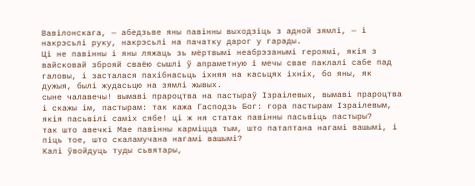Вавілонскага, — абедзьве яны павінны выходзіць з адной зямлі, — і накрэсьлі руку, накрэсьлі на пачатку дарог у гарады.
Ці не павінны і яны ляжаць зь мёртвымі неабрэзанымі героямі, якія з вайсковай зброяй сваёю сышлі ў апраметную і мечы свае паклалі сабе пад галовы, і засталася пахібнасьць іхняя на касьцях іхніх, бо яны, як дужыя, былі жудасьцю на зямлі жывых.
сыне чалавечы! вымаві прароцтва на пастыраў Ізраілевых, вымаві прароцтва і скажы ім, пастырам: так кажа Гасподзь Бог: гора пастырам Ізраілевым, якія пасьвілі саміх сябе! ці ж ня статак павінны пасьвіць пастыры?
так што авечкі Мае павінны карміцца тым, што патаптана нагамі вашымі, і піць тое, што скаламучана нагамі вашымі?
Калі ўвойдуць туды сьвятары,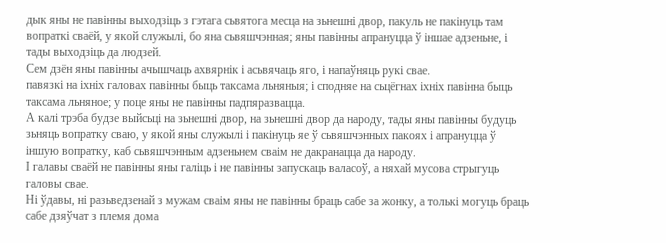дык яны не павінны выходзіць з гэтага сьвятога месца на зьнешні двор, пакуль не пакінуць там вопраткі сваёй, у якой служылі, бо яна сьвяшчэнная; яны павінны апрануцца ў іншае адзеньне, і тады выходзіць да людзей.
Сем дзён яны павінны ачышчаць ахвярнік і асьвячаць яго, і напаўняць рукі свае.
павязкі на іхніх галовах павінны быць таксама льняныя; і сподняе на сьцёгнах іхніх павінна быць таксама льняное; у поце яны не павінны падпяразвацца.
А калі трэба будзе выйсьці на зьнешні двор, на зьнешні двор да народу, тады яны павінны будуць зьняць вопратку сваю, у якой яны служылі і пакінуць яе ў сьвяшчэнных пакоях і апрануцца ў іншую вопратку, каб сьвяшчэнным адзеньнем сваім не дакранацца да народу.
І галавы сваёй не павінны яны галіць і не павінны запускаць валасоў, а няхай мусова стрыгуць галовы свае.
Ні ўдавы, ні разьведзенай з мужам сваім яны не павінны браць сабе за жонку, а толькі могуць браць сабе дзяўчат з племя дома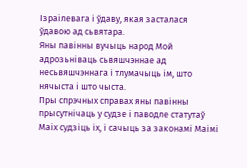Ізраілевага і ўдаву, якая засталася ўдавою ад сьвятара.
Яны павінны вучыць народ Мой адрозьніваць сьвяшчэннае ад несьвяшчэннага і тлумачыць ім, што нячыста і што чыста.
Пры спрэчных справах яны павінны прысутнічаць у судзе і паводле статутаў Маіх судзіць іх, і сачыць за законамі Маімі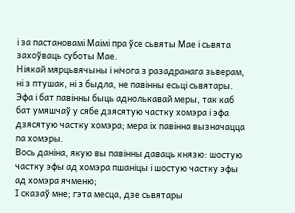і за пастановамі Маімі пра ўсе сьвяты Мае і сьвята захоўваць суботы Мае.
Ніякай мярцьвячыны і нічога з разадранага зьверам, ні з птушак, ні з быдла, не павінны есьці сьвятары.
Эфа і бат павінны быць аднолькавай меры, так каб бат умяшчаў у сябе дзясятую частку хомэра і эфа дзясятую частку хомэра; мера іх павінна вызначацца па хомэры.
Вось даніна, якую вы павінны даваць князю: шостую частку эфы ад хомэра пшаніцы і шостую частку эфы ад хомэра ячменю;
І сказаў мне; гэта месца, дзе сьвятары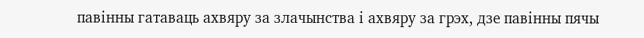павінны гатаваць ахвяру за злачынства і ахвяру за грэх, дзе павінны пячы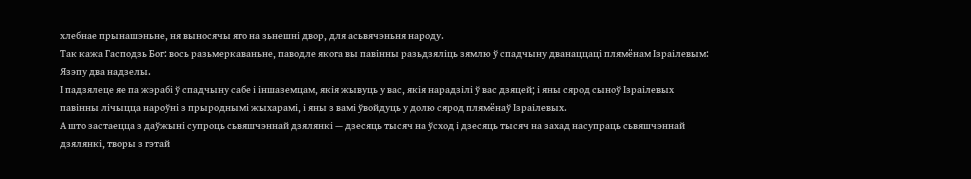хлебнае прынашэньне, ня выносячы яго на зьнешні двор, для асьвячэньня народу.
Так кажа Гасподзь Бог: вось разьмеркаваньне, паводле якога вы павінны разьдзяліць зямлю ў спадчыну дванаццаці плямёнам Ізраілевым: Язэпу два надзелы.
І падзялеце яе па жэрабі ў спадчыну сабе і іншаземцам, якія жывуць у вас, якія нарадзілі ў вас дзяцей; і яны сярод сыноў Ізраілевых павінны лічыцца нароўні з прыроднымі жыхарамі, і яны з вамі ўвойдуць у долю сярод плямёнаў Ізраілевых.
А што застаецца з даўжыні супроць сьвяшчэннай дзялянкі — дзесяць тысяч на ўсход і дзесяць тысяч на захад насупраць сьвяшчэннай дзялянкі, творы з гэтай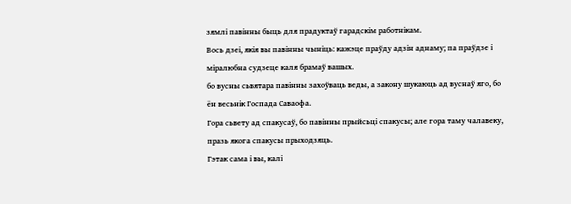зямлі павінны быць для прадуктаў гарадскім работнікам.
Вось дзеі, якія вы павінны чыніць: кажэце праўду адзін аднаму; па праўдзе і міралюбна судзеце каля брамаў вашых.
бо вусны сьвятара павінны захоўваць веды, а закону шукаюць ад вуснаў яго, бо ён весьнік Госпада Саваофа.
Гора сьвету ад спакусаў, бо павінны прыйсьці спакусы; але гора таму чалавеку, празь якога спакусы прыходзяць.
Гэтак сама і вы, калі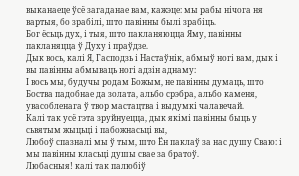выканаеце ўсё загаданае вам, кажэце: мы рабы нічога ня вартыя, бо зрабілі, што павінны былі зрабіць.
Бог ёсьць дух, і тыя, што пакланяюцца Яму, павінны пакланяцца ў Духу і праўдзе.
Дык вось, калі Я, Гасподзь і Настаўнік, абмыў ногі вам, дык і вы павінны абмываць ногі адзін аднаму:
І вось мы, будучы родам Божым, не павінны думаць, што Боства падобнае да золата, альбо срэбра, альбо каменя, увасобленага ў твор мастацтва і выдумкі чалавечай.
Калі так усё гэта зруйнуецца, дык якімі павінны быць у сьвятым жыцьці і пабожнасьці вы,
Любоў спазналі мы ў тым, што Ён паклаў за нас душу Сваю: і мы павінны класьці душы свае за братоў.
Любасныя! калі так палюбіў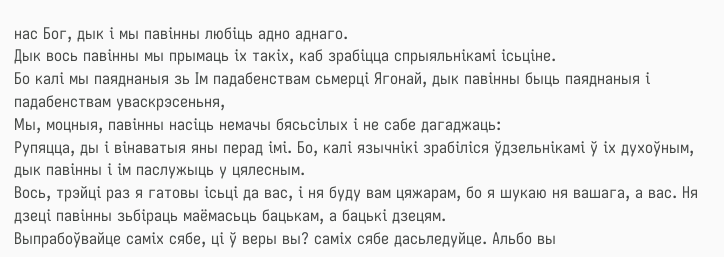нас Бог, дык і мы павінны любіць адно аднаго.
Дык вось павінны мы прымаць іх такіх, каб зрабіцца спрыяльнікамі ісьціне.
Бо калі мы паяднаныя зь Ім падабенствам сьмерці Ягонай, дык павінны быць паяднаныя і падабенствам уваскрэсеньня,
Мы, моцныя, павінны насіць немачы бясьсілых і не сабе дагаджаць:
Рупяцца, ды і вінаватыя яны перад імі. Бо, калі язычнікі зрабіліся ўдзельнікамі ў іх духоўным, дык павінны і ім паслужыць у цялесным.
Вось, трэйці раз я гатовы ісьці да вас, і ня буду вам цяжарам, бо я шукаю ня вашага, а вас. Ня дзеці павінны зьбіраць маёмасьць бацькам, а бацькі дзецям.
Выпрабоўвайце саміх сябе, ці ў веры вы? саміх сябе дасьледуйце. Альбо вы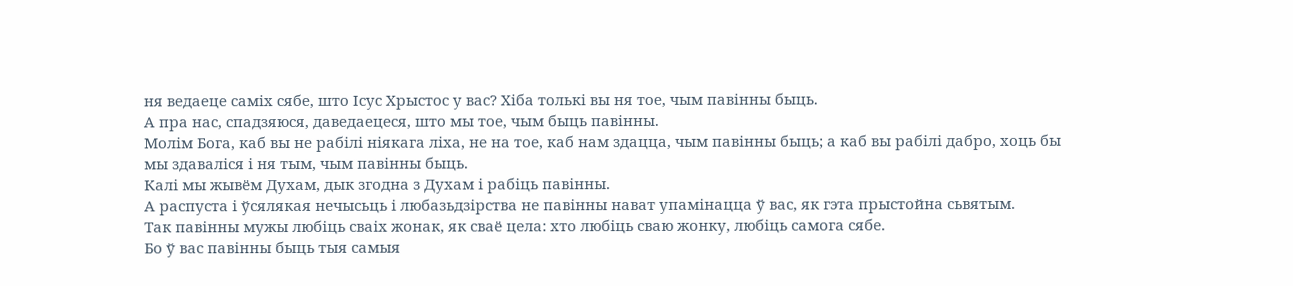ня ведаеце саміх сябе, што Ісус Хрыстос у вас? Хіба толькі вы ня тое, чым павінны быць.
А пра нас, спадзяюся, даведаецеся, што мы тое, чым быць павінны.
Молім Бога, каб вы не рабілі ніякага ліха, не на тое, каб нам здацца, чым павінны быць; а каб вы рабілі дабро, хоць бы мы здаваліся і ня тым, чым павінны быць.
Калі мы жывём Духам, дык згодна з Духам і рабіць павінны.
А распуста і ўсялякая нечысьць і любазьдзірства не павінны нават упамінацца ў вас, як гэта прыстойна сьвятым.
Так павінны мужы любіць сваіх жонак, як сваё цела: хто любіць сваю жонку, любіць самога сябе.
Бо ў вас павінны быць тыя самыя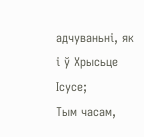адчуваньні, як і ў Хрысьце Ісусе;
Тым часам,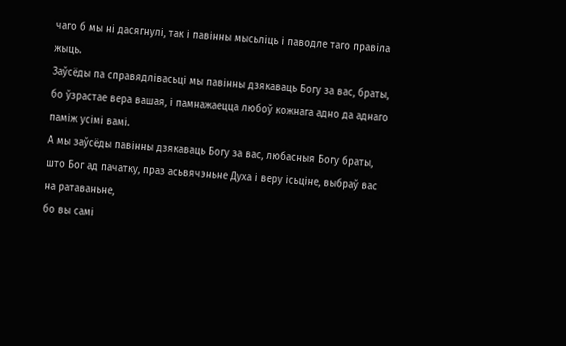чаго б мы ні дасягнулі, так і павінны мысьліць і паводле таго правіла жыць.
Заўсёды па справядлівасьці мы павінны дзякаваць Богу за вас, браты, бо ўзрастае вера вашая, і памнажаецца любоў кожнага адно да аднаго паміж усімі вамі.
А мы заўсёды павінны дзякаваць Богу за вас, любасныя Богу браты, што Бог ад пачатку, праз асьвячэньне Духа і веру ісьціне, выбраў вас на ратаваньне,
бо вы самі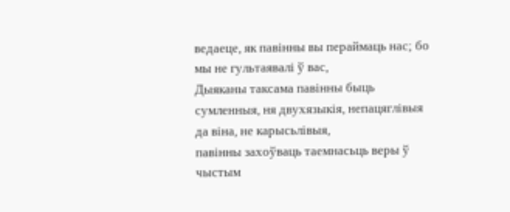ведаеце, як павінны вы пераймаць нас; бо мы не гультаявалі ў вас,
Дыяканы таксама павінны быць сумленныя, ня двухязыкія, непацяглівыя да віна, не карысьлівыя,
павінны захоўваць таемнасьць веры ў чыстым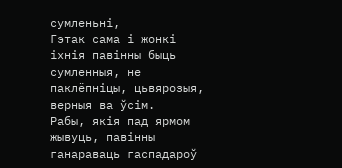сумленьні,
Гэтак сама і жонкі іхнія павінны быць сумленныя, не паклёпніцы, цьвярозыя, верныя ва ўсім.
Рабы, якія пад ярмом жывуць, павінны ганараваць гаспадароў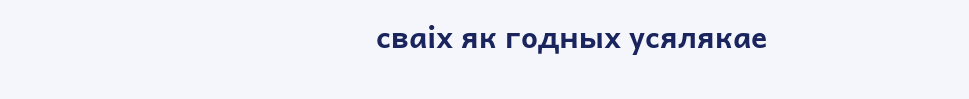сваіх як годных усялякае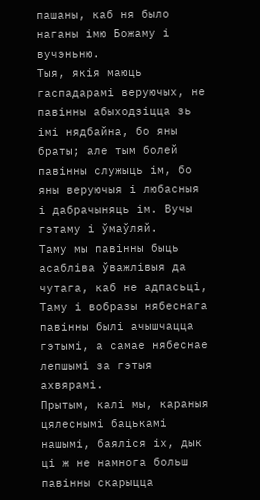пашаны, каб ня было наганы імю Божаму і вучэньню.
Тыя, якія маюць гаспадарамі веруючых, не павінны абыходзіцца зь імі нядбайна, бо яны браты; але тым болей павінны служыць ім, бо яны веруючыя і любасныя і дабрачыняць ім. Вучы гэтаму і ўмаўляй.
Таму мы павінны быць асабліва ўважлівыя да чутага, каб не адпасьці,
Таму і вобразы нябеснага павінны былі ачышчацца гэтымі, а самае нябеснае лепшымі за гэтыя ахвярамі.
Прытым, калі мы, караныя цялеснымі бацькамі нашымі, баяліся іх, дык ці ж не намнога больш павінны скарыцца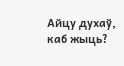Айцу духаў, каб жыць?